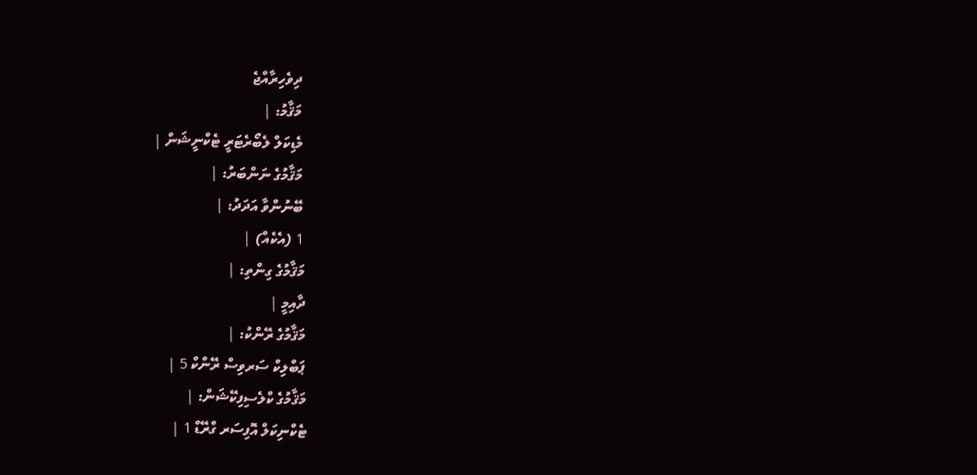ދިވެހިރާއްޖެ
މަޤާމު: |
މެޑިކަލް ލެބޯރެޓަރީ ޓެކްނީޝަން |
މަޤާމުގެ ނަންބަރު: |
ބޭނުންވާ އަދަދު: |
1 (އެކެއް) |
މަޤާމުގެ ގިންތި: |
ދާއިމީ |
މަޤާމުގެ ރޭންކު: |
ޕަބްލިކް ސަރވިސް ރޭންކް 5 |
މަޤާމުގެ ކްލެސިފިކޭޝަން: |
ޓެކްނިކަލް އޮފިސަރ ގްރޭޑް 1 |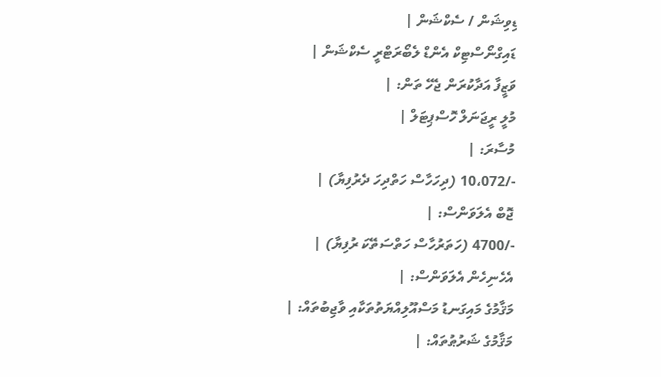ޑިވިޝަން / ސެކްޝަން |
ޑައިގްނޯސްޓިކް އެންޑް ލެބޯރަޓްރީ ސެކްޝަން |
ވަޒީފާ އަދާކުރަން ޖެހޭ ތަން: |
މުލީ ރީޖަނަލް ހޮސްޕިޓަލް |
މުސާރަ: |
-/10،072 (ދިހަހާސް ހަތްދިހަ ދެރުފިޔާ) |
ޖޮބް އެލަވަންސް: |
-/4700 (ހަތަރުހާސް ހަތްސަތޭކަ ރުފިޔާ) |
އެހެނިހެން އެލަވަންސް: |
މަޤާމުގެ މައިގަނޑު މަސްއޫލިއްޔަތުތަކާއި ވާޖިބުތައް: |
މަޤާމުގެ ޝަރުޠުތައް: |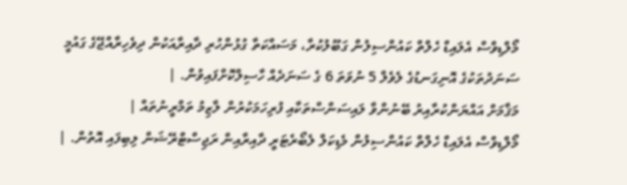މޯލްޑިވްސް އެލައިޑް ހެލްތް ކައުންސިލުން ގަބޫލުކުރާ، މަސައްކަތާ ގުޅުންހުރި ދާއިރާއަކުން ދިވެހިރާއްޖޭގެ ގައުމީ ސަނަދުތަކުގެ އޮނިގަނޑުގެ ލެވެލް 5 ނުވަތަ 6 ގެ ސަނަދެއް ހާސިލްކޮށްފައިވުން. |
މަޤާމަށް އައްޔަންކުރާއިރު ބޭނުންވާ ލައިސަންސްތަކާއި ފުރިހަމަކުރުން ލާޒިމު ތަމްރީނުތައް |
މޯލްޑިވްސް އެލައިޑް ހެލްތް ކައުންސިލުން މެޑިކަލް ލެބޯރެޓަރީ ދާއިރާއިން ރަޖިސްޓްރޭޝަން ލިބިފައި އޮތުން. |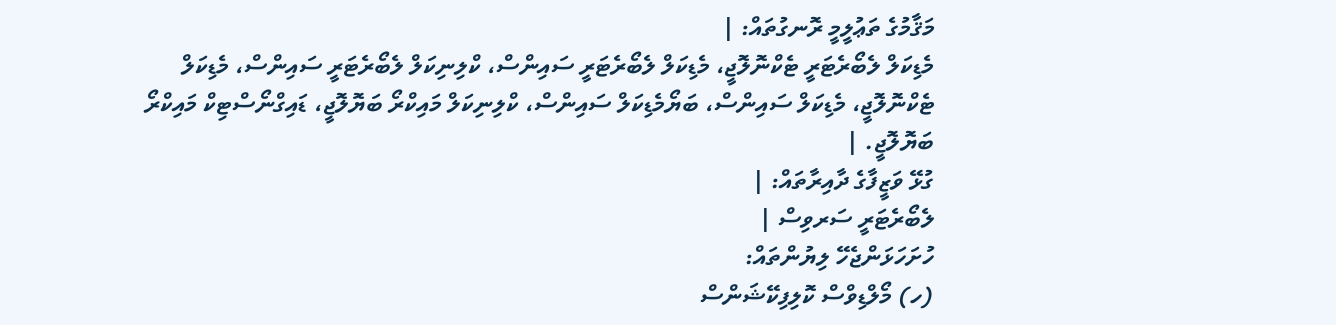މަޤާމުގެ ތަޢުލީމީ ރޮނގުތައް: |
މެޑިކަލް ލެބޯރެޓަރީ ޓެކްނޮލޮޖީ، މެޑިކަލް ލެބޯރެޓަރީ ސައިންސް، ކްލިނިކަލް ލެބޯރެޓަރީ ސައިންސް، މެޑިކަލް ޓެކްނޮލޮޖީ، މެޑިކަލް ސައިންސް، ބަޔޯމެޑިކަލް ސައިންސް، ކްލިނިކަލް މައިކްރޯ ބަޔޮލޮޖީ، ޑައިގްނޯސްޓިކް މައިކްރޯ ބަޔޮލޮޖީ. |
ގުޅޭ ވަޒީފާގެ ދާއިރާތައް: |
ލެބޯރެޓަރީ ސަރވިސް |
ހުށަހަޅަންޖެހޭ ލިޔުންތައް:
(ހ) މޯލްޑިވްސް ކޮލިފިކޭޝަންސް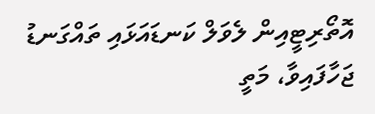އޮތޯރިޓީއިން ލެވަލް ކަނޑައަޅައި ތައްގަނޑު ޖަހާފައިވާ، މަތީ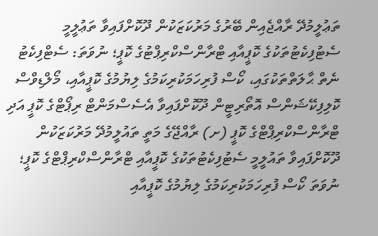ތަޢުލީމުދޭ ރާއްޖެއިން ބޭރުގެ މަރުކަޒަކުން ދޫކޮށްފައިވާ ތަޢުލީމީ ސެޓުފިކެޓުތަކުގެ ކޮޕީއާއި ޓްރާންސްކްރިޕްޓުގެ ކޮޕީ؛ ނުވަތަ: ސެޓްފިކެޓު ނެތް ޙާލަތްތަކުގައި، ކޯސް ފުރިހަމަކުރިކަމުގެ ލިޔުމުގެ ކޮޕީއާއި، މޯލްޑިވްސް ކޮލިފިކޭޝަންސް އޮތޯރިޓީން ދޫކޮށްފައިވާ އެސެސްމަންޓް ރިޕޯޓްގެ ކޮޕީ އަދި ޓްރާންސްކްރިޕްޓްގެ ކޮޕީ (ށ) ރާއްޖޭގެ މަތީ ތައުލީމުދޭ މަރުކަޒަކުން ދޫކޮށްފައިވާ ތައުލީމީ ސެޓުފިކެޓުތަކުގެ ކޮޕީއާއި ޓްރާންސްކްރިޕްޓްގެ ކޮޕީ؛ ނުވަތަ ކޯސް ފުރިހަމަކުރިކަމުގެ ލިޔުމުގެ ކޮޕީއާއި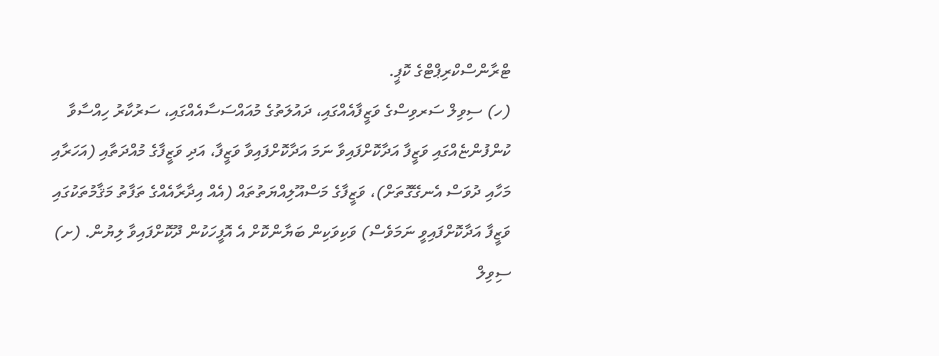ޓްރާންސްކްރިޕްޓްގެ ކޮޕީ.
(ހ) ސިވިލް ސަރވިސްގެ ވަޒީފާއެއްގައި، ދައުލަތުގެ މުއައްސަސާއެއްގައި، ސަރުކާރު ހިއްސާވާ ކުންފުންޏެއްގައި ވަޒީފާ އަދާކޮށްފައިވާ ނަމަ އަދާކޮށްފައިވާ ވަޒީފާ، އަދި ވަޒީފާގެ މުއްދަތާއި (އަހަރާއި މަހާއި ދުވަސް އެނގޭގޮތަށް)، ވަޒީފާގެ މަސްއޫލިއްޔަތުތައް (އެއް އިދާރާއެއްގެ ތަފާތު މަޤާމުތަކުގައި ވަޒީފާ އަދާކޮށްފައިވީ ނަމަވެސް) ވަކިވަކިން ބަޔާންކޮށް އެ އޮފީހަކުން ދޫކޮށްފައިވާ ލިޔުން. (ށ) ސިވިލް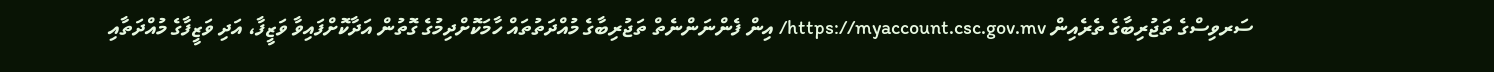ސަރވިސްގެ ތަޖުރިބާގެ ތެރެއިން https://myaccount.csc.gov.mv/ އިން ފެންނަންނެތް ތަޖުރިބާގެ މުއްދަތުތައް ހާމަކޮށްދިމުގެ ގޮތުން އަދާކޮށްފައިވާ ވަޒީފާ، އަދި ވަޒީފާގެ މުއްދަތާއި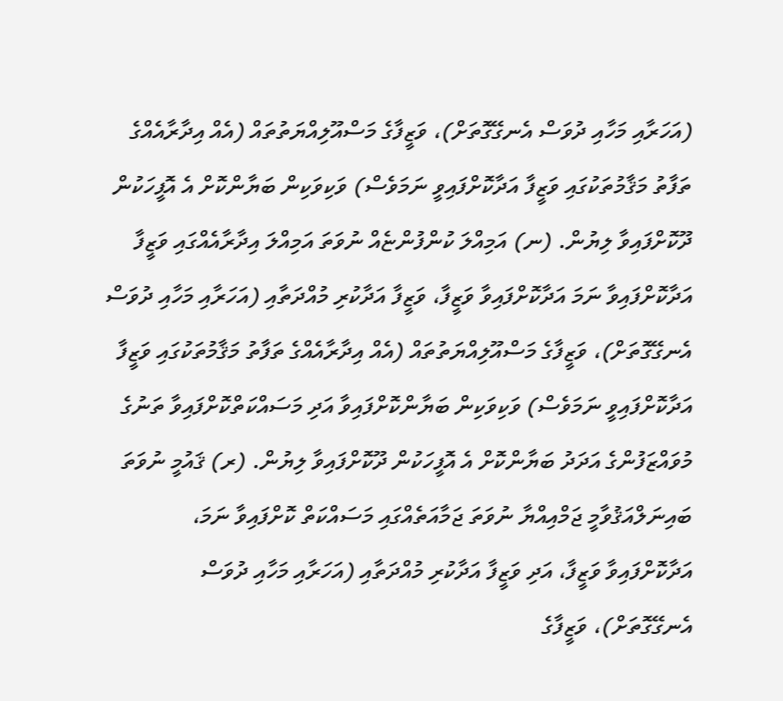(އަހަރާއި މަހާއި ދުވަސް އެނގޭގޮތަށް)، ވަޒީފާގެ މަސްއޫލިއްޔަތުތައް (އެއް އިދާރާއެއްގެ ތަފާތު މަޤާމުތަކުގައި ވަޒީފާ އަދާކޮށްފައިވީ ނަމަވެސް) ވަކިވަކިން ބަޔާންކޮށް އެ އޮފީހަކުން ދޫކޮށްފައިވާ ލިޔުން. (ނ) އަމިއްލަ ކުންފުންޏެއް ނުވަތަ އަމިއްލަ އިދާރާއެއްގައި ވަޒީފާ އަދާކޮށްފައިވާ ނަމަ އަދާކޮށްފައިވާ ވަޒީފާ، ވަޒީފާ އަދާކުރި މުއްދަތާއި (އަހަރާއި މަހާއި ދުވަސް އެނގޭގޮތަށް)، ވަޒީފާގެ މަސްއޫލިއްޔަތުތައް (އެއް އިދާރާއެއްގެ ތަފާތު މަޤާމުތަކުގައި ވަޒީފާ އަދާކޮށްފައިވީ ނަމަވެސް) ވަކިވަކިން ބަޔާންކޮށްފައިވާ އަދި މަސައްކަތްކޮށްފައިވާ ތަނުގެ މުވައްޒަފުންގެ އަދަދު ބަޔާންކޮށް އެ އޮފީހަކުން ދޫކޮށްފައިވާ ލިޔުން. (ރ) ޤައުމީ ނުވަތަ ބައިނަލްއަޤުވާމީ ޖަމްއިއްޔާ ނުވަތަ ޖަމާއަތެއްގައި މަސައްކަތް ކޮށްފައިވާ ނަމަ، އަދާކޮށްފައިވާ ވަޒީފާ، އަދި ވަޒީފާ އަދާކުރި މުއްދަތާއި (އަހަރާއި މަހާއި ދުވަސް އެނގޭގޮތަށް)، ވަޒީފާގެ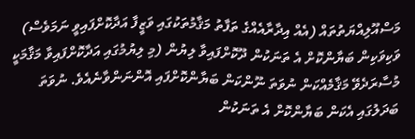މަސްއޫލިއްޔަތުތައް (އެއް އިދާރާއެއްގެ ތަފާތު މަޤާމުތަކުގައި ވަޒީފާ އަދާކޮށްފައިވީ ނަމަވެސް) ވަކިވަކިން ބަޔާންކޮށް އެ ތަނަކުން ދޫކޮށްފައިވާ ލިޔުން (މި ލިޔުމުގައި އަދާކޮށްފައިވާ މަޤާމަކީ މުސާރަދެވޭ މަޤާމެއްކަން ނުވަތަ ނޫންކަން ބަޔާންކޮށްފައި އޮންނަންވާނެއެވެ. ނުވަތަ ބަދަލުގައި އެކަން ބަޔާންކޮށް އެ ތަނަކުން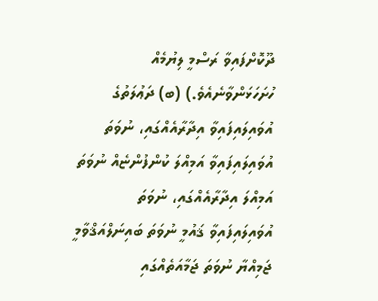ދޫކޮށްފައިވާ ރަސްމީ ލިޔުމެއް ހުށަހަޅަންވާނެއެވެ.) (ބ) ދަޢުލަތުގެ އުވައިލައިފައިވާ އިދާރާއެއްގައި، ނުވަތަ އުވައިލައިފައިވާ އަމިއްލަ ކުންފުންޏެއް ނުވަތަ އަމިއްލަ އިދާރާއެއްގައި، ނުވަތަ އުވައިލައިފައިވާ ޤައުމީ ނުވަތަ ބައިނަލްއަޤްވާމީ ޖަމިއްޔާ ނުވަތަ ޖަމާއަތެއްގައި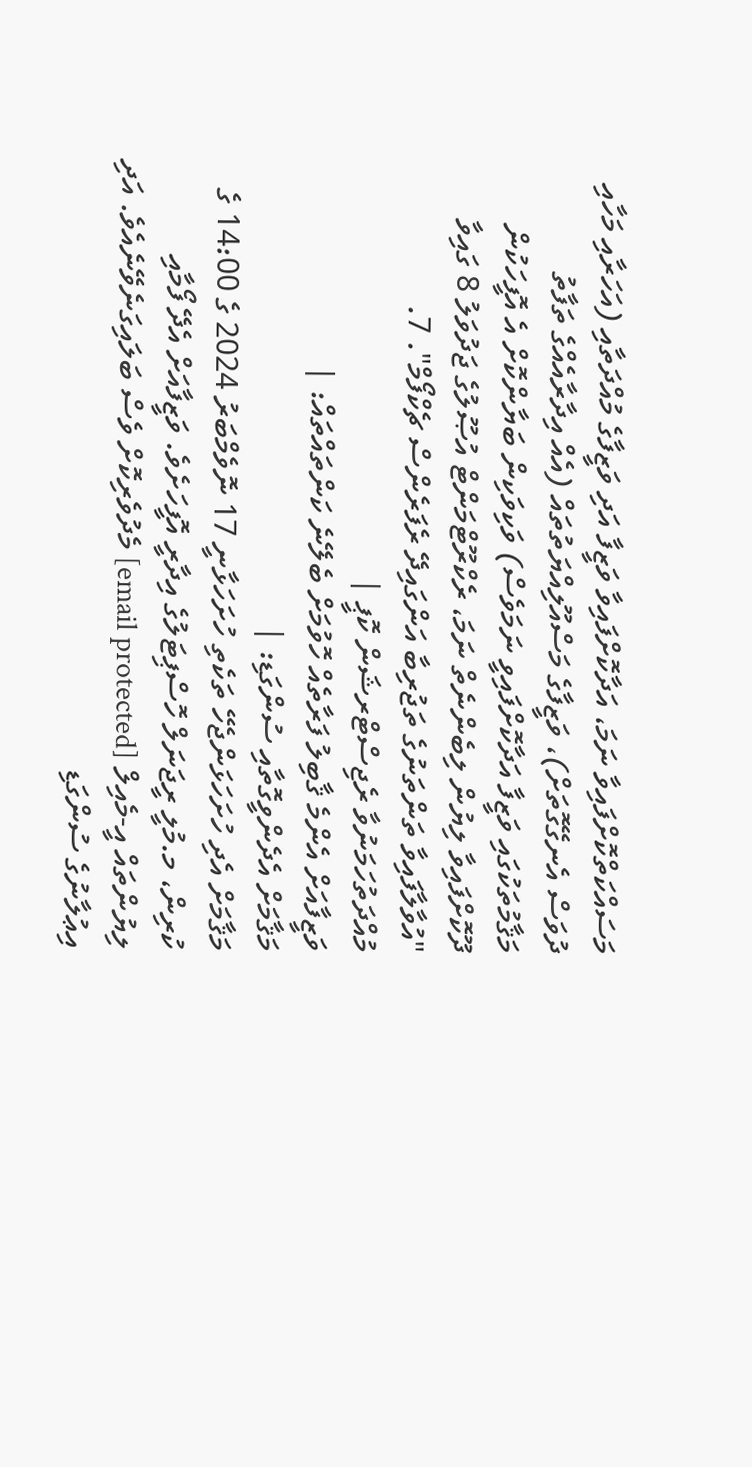މަސައްކަތްކޮށްފައިވާ ނަމަ، އަދާކޮށްފައިވާ ވަޒީފާ އަދި ވަޒީފާގެ މުއްދަތާއި (އަހަރާއި މަހާއި ދުވަސް އެނގޭގޮތަށް)، ވަޒީފާގެ މަސްއޫލިއްޔަތުތައް (އެއް އިދާރާއެއްގެ ތަފާތު މަޤާމުތަކުގައި ވަޒީފާ އަދާކޮށްފައިވީ ނަމަވެސް) ވަކިވަކިން ބަޔާންކޮށް އެ އޮފީހަކުން ދޫކޮށްފައިވާ ލިޔުން ލިބެންނެތް ނަމަ، ރެކްރޫޓްމަންޓް އުޞޫލުގެ ޖަދުވަލު 8 ގައިވާ "އުވާލާފައިވާ ތަންތަނުގެ ތަޖުރިބާ އަންގައިދޭ ރެފަރެންސް ޗެކްފޯމް". 7. މުއްދަތުހަމަނުވާ ރެޖިސްޓްރޝަން ކޮޕީ |
ވަޒީފާއަށް އެންމެ ޤާބިލު ފަރާތެއް ހޮވުމަށް ބެލޭނެ ކަންތައްތައް: |
މަޤާމަށް އެދެންވީގޮތާއި ސުންގަޑި: |
މަޤާމަށް އެދި ހުށަހަޅަންޖެހޭ ތަކެތި ހުށަހަޅާނީ 17 ނޮވެމްބަރު 2024 ގެ 14:00 ގެ ކުރިން، މ.މުލީ ރީޖަނަލް ހޮސްޕިޓަލުގެ އިދާރީ އޮފީހަށެވެ. ވަޒީފާއަށް އެދޭ ފޯމާއި ލިޔުންތައް އީ-މެއިލް [email protected] މެދުވެރިކޮށް ވެސް ބަލައިގަނެވޭނެއެވެ. އަދި އިޢުލާނުގެ ސުންގަޑި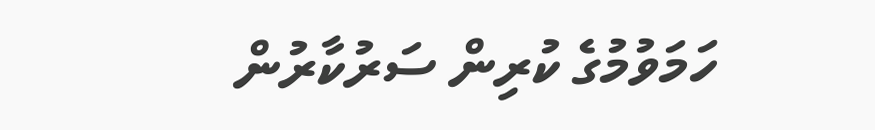ހަމަވުމުގެ ކުރިން ސަރުކާރުން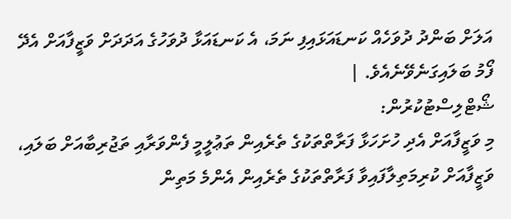އަލަށް ބަންދު ދުވަހެއް ކަނޑައަޅައިފި ނަމަ، އެ ކަނޑައަޅާ ދުވަހުގެ އަދަދަށް ވަޒީފާއަށް އެދޭ ފޯމު ބަލައިގަނެވޭނެއެވެ. |
ޝޯޓްލިސްޓުކުރުން:
މި ވަޒީފާއަށް އެދި ހުށަހަޅާ ފަރާތްތަކުގެ ތެރެއިން ތަޢުލީމީ ފެންވަރާއި ތަޖުރިބާއަށް ބަލައި، ވަޒީފާއަށް ކުރިމަތިލާފައިވާ ފަރާތްތަކުގެ ތެރެއިން އެންމެ މަތިން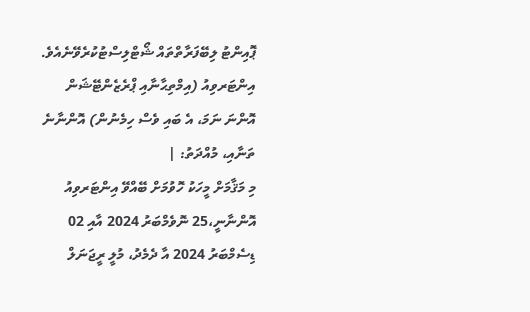ޕޮއިންޓު ލިބޭފަރާތްތައް ޝޯޓްލިސްޓުކުރެވޭނެއެވެ.
އިންޓަރވިއު (އިމްތިޙާނާއި ޕްރެޒެންޓޭޝަން އޮންނަ ނަމަ، އެ ބައި ވެސް ހިމެނުން) އޮންނާނެ ތަނާއި، މުއްދަތު: |
މި މަޤާމަށް މީހަކު ހޮވުމަށް ބޭއްވޭ އިންޓަރވިއު އޮންނާނީ،25 ނޮވެމްބަރު 2024 އާއި 02 ޑިސެމްބަރު 2024 އާ ދެމެދު، މުލީ ރީޖަނަލް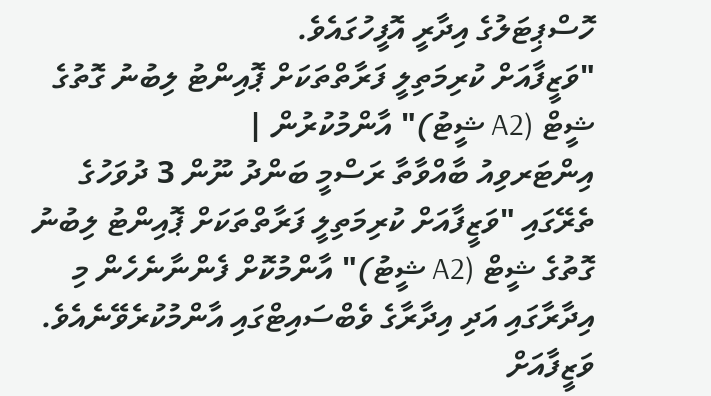ހޮސްޕިޓަލުގެ އިދާރީ އޮފީހުގައެވެ.
"ވަޒީފާއަށް ކުރިމަތިލީ ފަރާތްތަކަށް ޕޮއިންޓު ލިބުނު ގޮތުގެ ޝީޓް (A2 ޝީޓު)" އާންމުކުރުން |
އިންޓަރވިއު ބާއްވާތާ ރަސްމީ ބަންދު ނޫން 3 ދުވަހުގެ ތެރޭގައި "ވަޒީފާއަށް ކުރިމަތިލީ ފަރާތްތަކަށް ޕޮއިންޓު ލިބުނު ގޮތުގެ ޝީޓް (A2 ޝީޓު)" އާންމުކޮށް ފެންނާނެހެން މި އިދާރާގައި އަދި އިދާރާގެ ވެބްސައިޓްގައި އާންމުކުރެވޭނެއެވެ. ވަޒީފާއަށް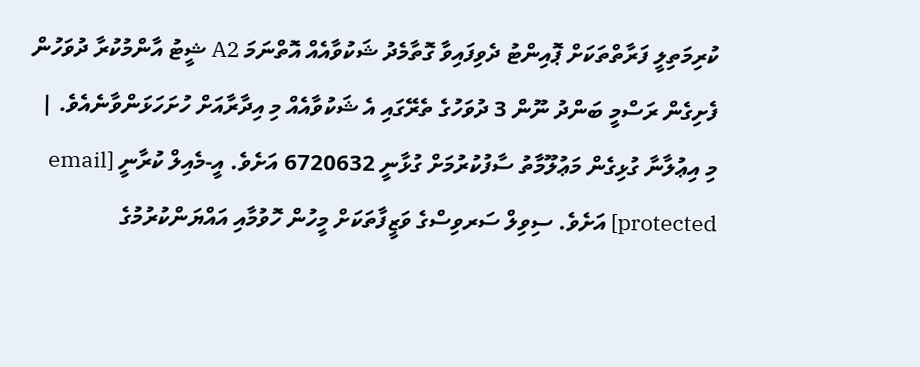ކުރިމަތިލީ ފަރާތްތަކަށް ޕޮއިންޓު ދެވިފައިވާ ގޮތާމެދު ޝަކުވާއެއް އޮތްނަމަ A2 ޝީޓު އާންމުކުރާ ދުވަހުން ފެށިގެން ރަސްމީ ބަންދު ނޫން 3 ދުވަހުގެ ތެރޭގައި އެ ޝަކުވާއެއް މި އިދާރާއަށް ހުށަހަޅަންވާނެއެވެ. |
މި އިޢުލާނާ ގުޅިގެން މަޢުލޫމާތު ސާފުކުރުމަށް ގުޅާނީ 6720632 އަށެވެ. އީ-މެއިލް ކުރާނީ [email protected] އަށެވެ. ސިވިލް ސަރވިސްގެ ވަޒީފާތަކަށް މީހުން ހޮވުމާއި އައްޔަންކުރުމުގެ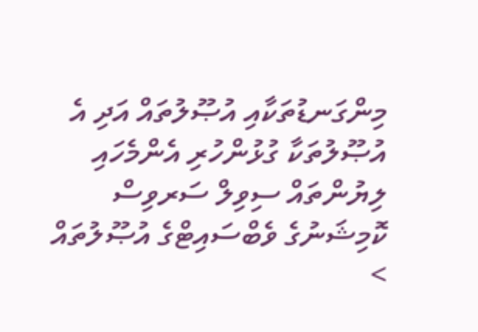މިންގަނޑުތަކާއި އުޞޫލުތައް އަދި އެ އުޞޫލުތަކާ ގުޅުންހުރި އެންމެހައި ލިޔުންތައް ސިވިލް ސަރވިސް ކޮމިޝަނުގެ ވެބްސައިޓްގެ އުޞޫލުތައް >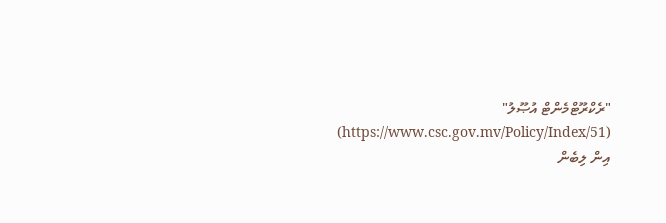"ރެކްރޫޓްމެންޓް އުޞޫލު" (https://www.csc.gov.mv/Policy/Index/51) އިން ލިބެން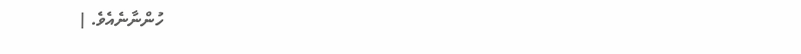ހުންނާނެއެވެ. |